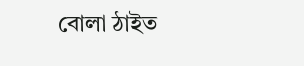বোলা ঠাইত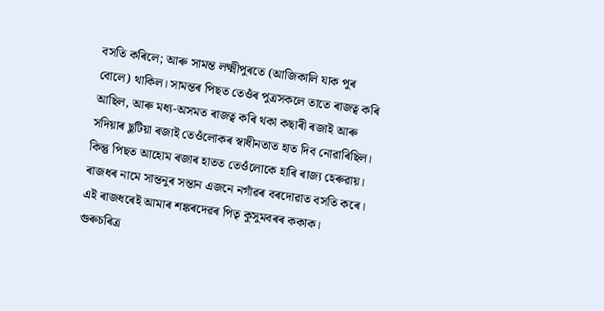বসতি কৰিলে; আৰু সামন্ত লক্ষ্মীপুৰতে (আজিকালি যাক পুৰ বোলে) থাকিল। সামন্তৰ পিছত তেওঁৰ পুত্ৰসকলে তাতে ৰাজত্ব কৰি আছিল, আৰু মধ্য-অসমত ৰাজত্ব কৰি থকা কছাৰী ৰজাই আৰু সদিয়াৰ ছুটিয়া ৰজাই তেওঁলোকৰ স্বাধীনতাত হাত দিব নোৱাৰিছিল। কিন্তু পিছত আহোম ৰজাৰ হাতত তেওঁলোকে হাৰি ৰাজ্য হেৰুৱায়। ৰাজধৰ নামে সান্তনুৰ সন্তান এজনে নগাঁৱৰ বৰদোৱাত বসতি কৰে। এই ৰাজধৰেই আমাৰ শঙ্কৰদেৱৰ পিতৃ কুসুমবৰৰ ককাক।
গুৰুচৰিত্ৰ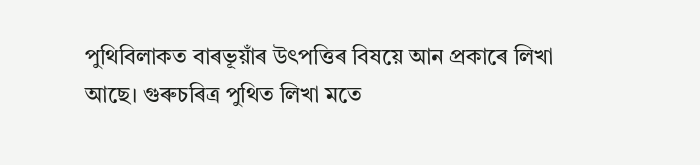পুথিবিলাকত বাৰভূয়াঁৰ উৎপত্তিৰ বিষয়ে আন প্ৰকাৰে লিখা আছে। গুৰুচৰিত্ৰ পুথিত লিখা মতে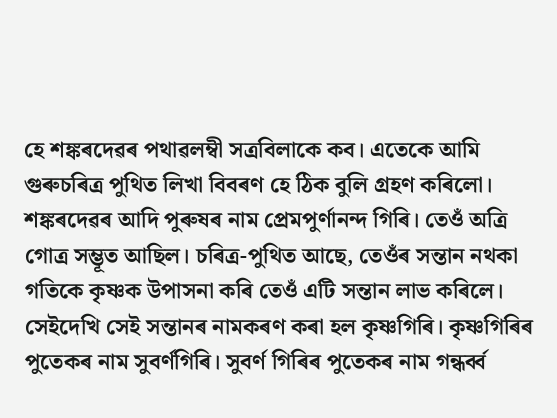হে শঙ্কৰদেৱৰ পথাৱলম্বী সত্ৰবিলাকে কব। এতেকে আমি গুৰুচৰিত্ৰ পুথিত লিখা বিবৰণ হে ঠিক বুলি গ্ৰহণ কৰিলো।
শঙ্কৰদেৱৰ আদি পুৰুষৰ নাম প্ৰেমপুৰ্ণানন্দ গিৰি। তেওঁ অত্ৰি গোত্ৰ সম্ভূত আছিল। চৰিত্ৰ-পুথিত আছে, তেওঁৰ সন্তান নথকা গতিকে কৃষ্ণক উপাসনা কৰি তেওঁ এটি সন্তান লাভ কৰিলে। সেইদেখি সেই সন্তানৰ নামকৰণ কৰা হল কৃষ্ণগিৰি। কৃষ্ণগিৰিৰ পুতেকৰ নাম সুবৰ্ণগিৰি। সুবৰ্ণ গিৰিৰ পুতেকৰ নাম গন্ধৰ্ব্ব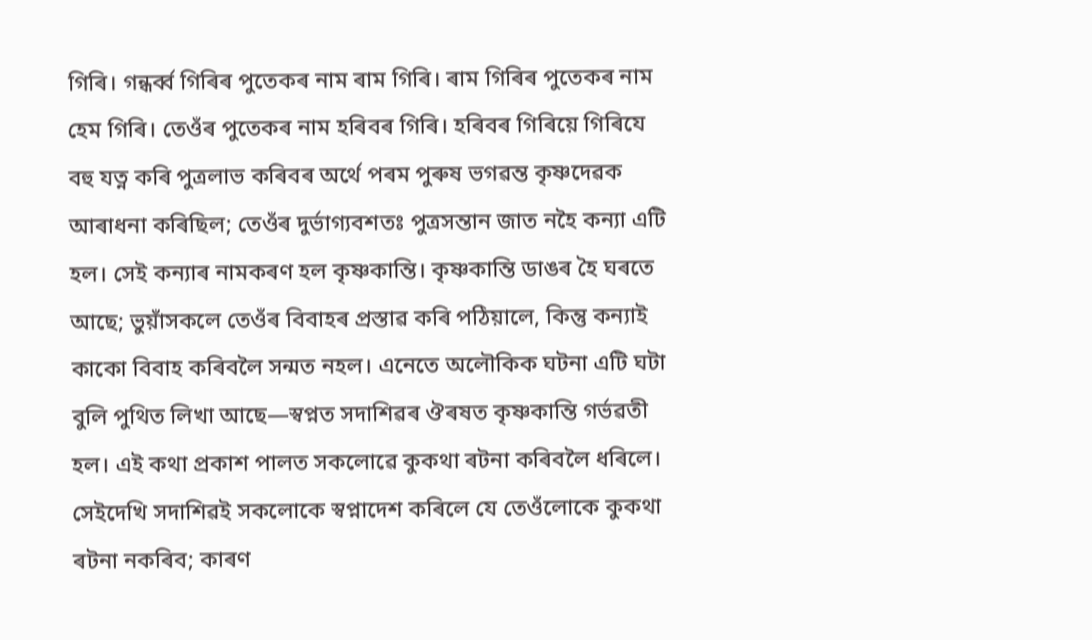গিৰি। গন্ধৰ্ব্ব গিৰিৰ পুতেকৰ নাম ৰাম গিৰি। ৰাম গিৰিৰ পুতেকৰ নাম হেম গিৰি। তেওঁৰ পুতেকৰ নাম হৰিবৰ গিৰি। হৰিবৰ গিৰিয়ে গিৰিযে বহু যত্ন কৰি পুত্ৰলাভ কৰিবৰ অৰ্থে পৰম পুৰুষ ভগৱন্ত কৃষ্ণদেৱক আৰাধনা কৰিছিল; তেওঁৰ দুৰ্ভাগ্যবশতঃ পুত্ৰসন্তান জাত নহৈ কন্যা এটি হল। সেই কন্যাৰ নামকৰণ হল কৃষ্ণকান্তি। কৃষ্ণকান্তি ডাঙৰ হৈ ঘৰতে আছে; ভুয়াঁসকলে তেওঁৰ বিবাহৰ প্ৰস্তাৱ কৰি পঠিয়ালে, কিন্তু কন্যাই কাকো বিবাহ কৰিবলৈ সন্মত নহল। এনেতে অলৌকিক ঘটনা এটি ঘটা বুলি পুথিত লিখা আছে—স্বপ্নত সদাশিৱৰ ঔৰষত কৃষ্ণকান্তি গৰ্ভৱতী হল। এই কথা প্ৰকাশ পালত সকলোৱে কুকথা ৰটনা কৰিবলৈ ধৰিলে। সেইদেখি সদাশিৱই সকলোকে স্বপ্নাদেশ কৰিলে যে তেওঁলোকে কুকথা ৰটনা নকৰিব; কাৰণ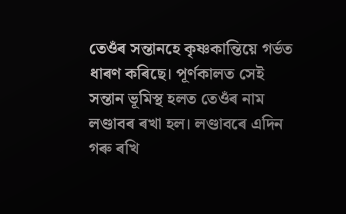তেওঁৰ সন্তানহে কৃষ্ণকান্তিয়ে গৰ্ভত ধাৰণ কৰিছে। পূৰ্ণকালত সেই সন্তান ভূমিস্থ হলত তেওঁৰ নাম লণ্ডাবৰ ৰখা হল। লণ্ডাবৰে এদিন গৰু ৰখি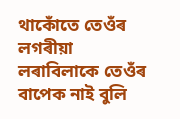থাকোঁতে তেওঁৰ লগৰীয়া লৰাবিলাকে তেওঁৰ বাপেক নাই বুলি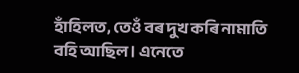হাঁহিলত, তেওঁ বৰ দুখ কৰি নামাতি বহি আছিল। এনেতে